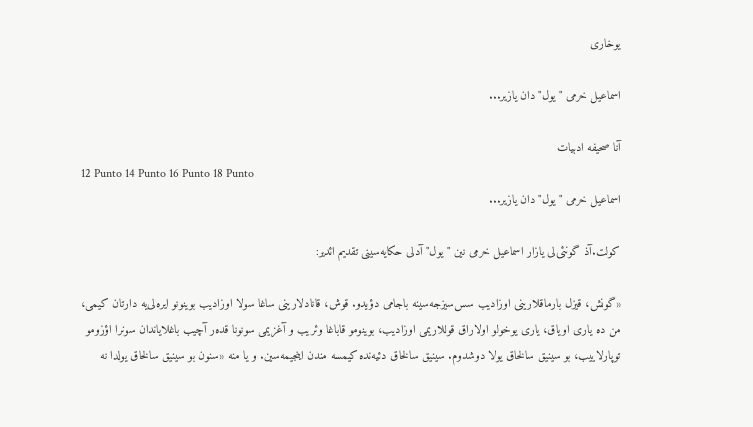یوخاری

اسماعیل خرمی "یول"دان یازیر...

آنا صحیفه ادبیات
12 Punto 14 Punto 16 Punto 18 Punto
اسماعیل خرمی "یول"دان یازیر...

کولت.آذ گونئی‌لی یازار اسماعیل خرمی نین "یول" آدلی حکایه‌سینی تقدیم ائدیر:

«گونش، قیزل بارماقلارینی اوزادیب سس‌سیزجه‌سینه باجامی دؤیدو. قوش، قانادلارینی ساغا سولا اوزادیب بوینونو ایره‌لی‌یه دارتان کیمی، من ده یاری اویاق، یاری یوخولو اولاراق قوللاریمی اوزادیب، بوینومو قاباغا وئریب و آغزیمی سونونا قده‌ر آچیب باغلایاندان سونرا اؤزومو توپارلاییب، بو سینیق سالخاق یولا دوشدوم. سینیق سالخاق دئیه‌نده کیمسه مندن اینجیمه‌سین. و یا منه «سنون بو سینیق سالخاق یولدا نه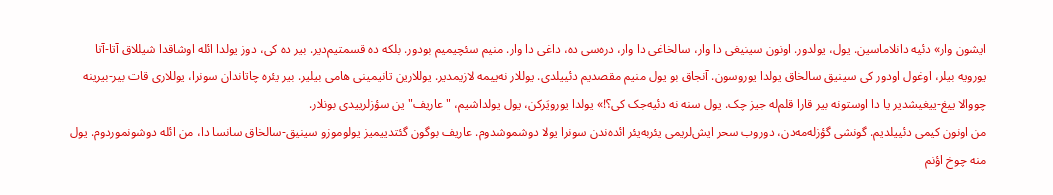ایشون وار» دئیه دانلاماسین. یول، یولدور. اونون سینیغی دا وار، سالخاغی‌ دا وار، دره‌سی ده، داغی دا وار. منیم سئچیمیم بودور. بلکه ده قسمتیم‌دیر. بیر ده کی، دوز یولدا ائله اوشاقدا شیللاق آتا-آتا یورویه بیلر، اوغول اودور کی سینیق سالخاق یولدا یوروسون. آنجاق بو یول منیم مقصدیم دئییلدی. یوللار نه‌ییمه لازیمدیر. یوللارین تانیمینی هامی بیلیر. بیر یئره چاتاندان سونرا، یوللاری قات بیر-بیرینه چووالا ییغ-ییغیشدیر یا دا اوستونه بیر قارا قلم‌له جیز چک. یول سنه نه دئیه‌جک کی؟!» یولدا یورویَرکن، یول یولداشیم، "عاریف"ین سؤزلرییدی بونلار.
من اونون کیمی دئییلدیم. گونشی گؤزله‌مه‌دن، دوروب سحر ایش‌لریمی یئر‌به‌یئر ائده‌ندن سونرا یولا دوشموشدوم. عاریف بوگون گئتدییمیز یولوموزو سینیق-سالخاق سانسا دا، من ائله دوشونموردوم. یول منه چوخ اؤنم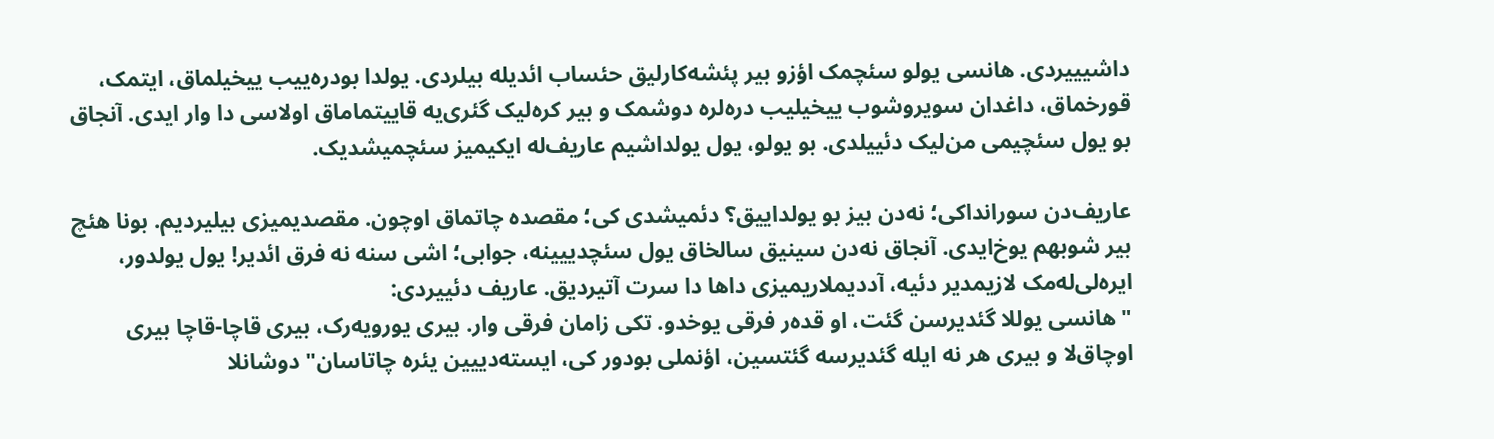داشیییردی. هانسی یولو سئچمک اؤزو بیر پئشه‌کارلیق حئساب ائدیله بیلردی. یولدا بودره‌ییب ییخیلماق، ایتمک، قورخماق، داغدان سویروشوب ییخیلیب دره‌لره دوشمک و بیر کره‌لیک گئری‌یه قاییتماماق اولاسی دا وار ایدی. آنجاق بو یول سئچیمی من‌لیک دئییلدی. بو یولو، یول یولداشیم عاریف‌له ایکیمیز سئچمیشدیک.

عاریف‌دن سورانداکی؛ نه‌دن بیز بو یولداییق؟ دئمیشدی کی؛ مقصده چاتماق اوچون. مقصدیمیزی بیلیردیم. بونا هئچ بیر شوبهم یوخ‌ایدی. آنجاق نه‌دن سینیق سالخاق یول سئچدییینه، جوابی؛ اشی سنه نه فرق ائدیر! یول یولدور، ایره‌لی‌له‌مک لازیمدیر دئیه، آددیملاریمیزی داها دا سرت آتیردیق. عاريف دئییردی:
"هانسی یوللا گئدیرسن گئت، او قده‌ر فرقی یوخدو. تکی زامان فرقی وار. بیری یورویه‌رک، بیری قاچا-قاچا بیری اوچاق‌لا و بیری هر نه ایله گئدیرسه گئتسین، اؤنملی بودور کی، ایسته‌دییین یئره چاتاسان" دوشانلا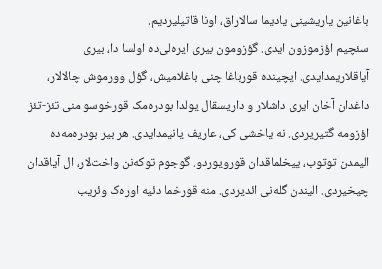باغانین یاریشینی یادیما سالاراق، اونا قاتیلیردیم.
سئچیم اؤزموزون ایدی. گؤزومون بیری ایره‌لی‌ده اولسا دا، بیری آیاقلاریمدایدی. ایچینده قورباغا چنی باغلامیش، گؤل وورموش چالالار، داغدان آخان ایری داشلار و داریسقال یولدا بودره‌مک قورخوسو منی تئز-تئز اؤزومه گتیریردی. نه یاخشی کی، عاریف یانیمدایدی. هر بیر بودره‌مه‌ده الیمدن توتوب، ییخلماقدان قورویوردو. گوجوم توکه‌نن واخت‌لار، ال آیاقدان چیخیردی. الیندن گله‌نی ائدیردی. منه قورخما دئیه اوره‌ک وئریب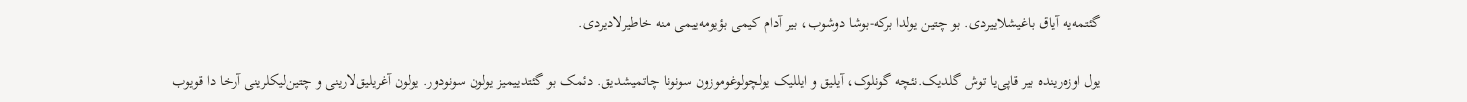گئتمه‌یه آیاق باغیشلاییردی. بو چتین یولدا برکه-بوشا دوشوب، بیر آدام کیمی بؤیومه‌ییمی منه خاطیرلادیردی.

یول اوزه‌رینده بیر قاپی‌یا توش گلدیک.نئچه گونلوک، آیلیق و ایللیک یولچولوغوموزون سونونا چاتمیشدیق. دئمک بو گئتدییمیز یولون سونودور. یولون آغریلیق‌لارینی و چتین‌لیکلرینی آرخا دا قویوب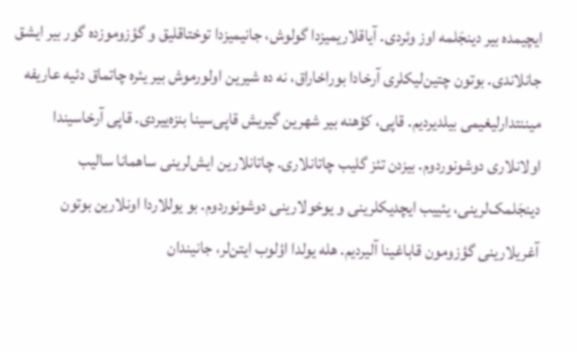ایچیمده بیر دینجَلمه اوز وئردی. آیاقلاریمیزدا گولوش، جانیمیزدا توختاقلیق و گؤزوموزده گور بیر ایشق جانلاندی. بوتون چتین‌لیکلری آرخادا بوراخاراق، نه ده شیرین اولورموش بیر یئره چاتماق دئیه عاریفه میننتدارلیغیمی بیلدیردیم. قاپی، کؤهنه بیر شهرین گیریش قاپی‌سینا بنزه‌ییردی. قاپی آرخاسیندا اولانلاری دوشونوردوم. بیزدن تئز گلیب چاتانلاری. چاتانلارین ایش‌لرینی ساهمانا سالیب دینجَلمک‌لرینی، یئییب ایچدیکلرینی و یوخولارینی دوشونوردوم. بو یوللاردا اونلارین بوتون آغریلارینی گؤزومون قاباغینا آلیردیم. هله یولدا اؤلوب ایتن‌لر، جانیندان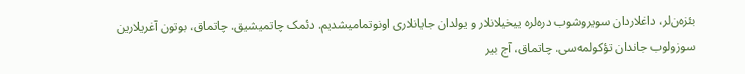بئزه‌ن‌لر، داغلاردان سویروشوب دره‌لره ییخیلانلار و یولدان جایانلاری اونوتمامیشدیم. دئمک چاتمیشیق. چاتماق، بوتون آغریلارین سوزولوب جاندان تؤکولمه‌سی. چاتماق، آج بیر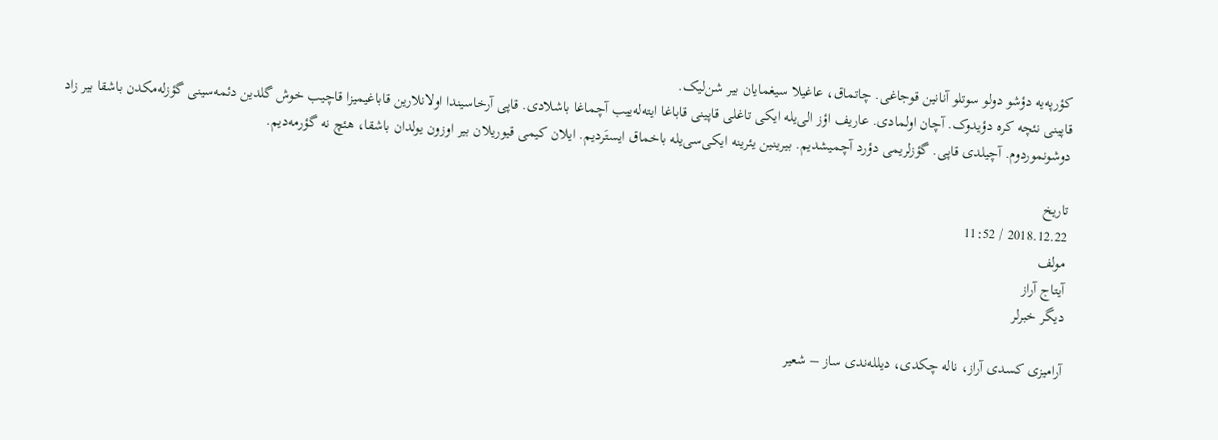کؤرپه‌یه دؤشو دولو سوتلو آنانین قوجاغی. چاتماق، عاغیلا سیغمایان بیر شن‌لیک.
قاپینی نئچه کره دؤیدوک. آچان اولمادی. عاریف اؤز الی‌یله ایکی تاغلی قاپینی قاباغا ایته‌له‌ییب آچماغا باشلادی. قاپی آرخاسیندا اولانلارین قاباغیمیزا قاچیب خوش گلدین دئمه‌سینی گؤزله‌مکدن باشقا بیر زاد دوشونموردوم. آچیلدی قاپی. گؤزلریمی دؤرد آچمیشدیم. بیرینین یئرینه ایکی‌سی‌یله باخماق ایستَردیم. ایلان کیمی قیوریلان بیر اوزون یولدان باشقا، هئچ نه گؤرمه‌دیم.

تاریخ
2018.12.22 / 11:52
مولف
آیتاج آراز
دیگر خبرلر

آرامیزی کسدی آراز، ناله چکدی، دیلله‌ندی ساز – شعیر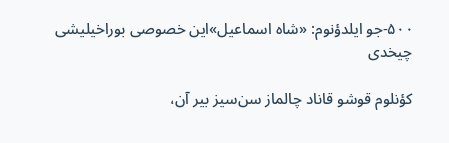۵۰۰-جو ایلدؤنوم: «شاه اسماعیل»این خصوصی بوراخیلیشی چیخدی

کؤنلوم قوشو قاناد چالماز سن‌سیز بیر آن،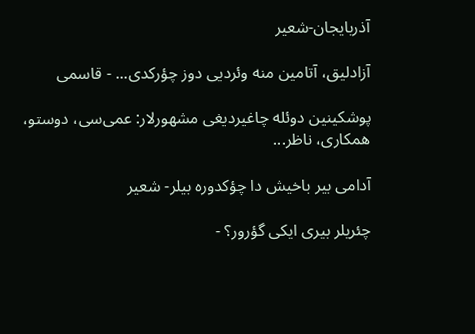آذربایجان-شعیر

آزادلیق، آتامین منه وئردیی دوز چؤرکدی... - قاسمی

پوشکینین دوئله چاغیردیغی مشهورلار: عمی‌سی، دوستو، همکاری، ناظر...

آدامی بیر باخیش دا چؤکدوره بیلر- شعیر

چئریلر بیری ایکی گؤرور؟ -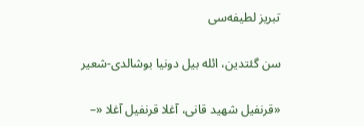تبریز لطیفه‌سی

سن گئتدین، ائله بیل دونیا بوشالدی-شعیر

«قرنفیل شهید قانی، آغلا قرنفیل آغلا «–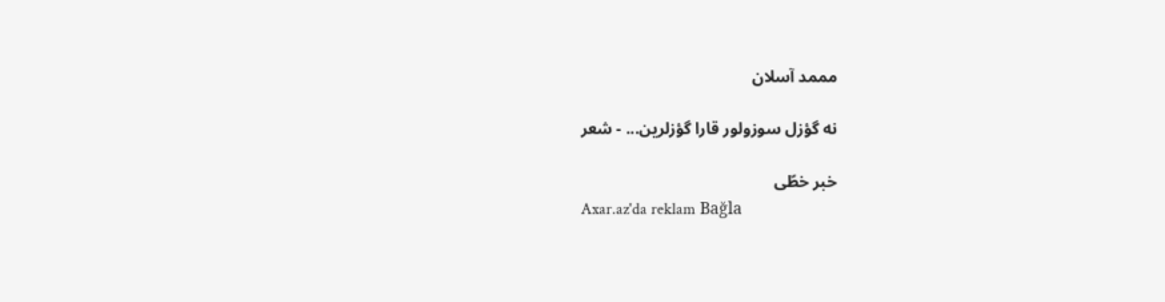مممد آسلان

نه گؤزل سوزولور قارا گؤزلرین... - شعر

خبر خطّی
Axar.az'da reklam Bağla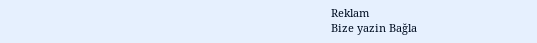Reklam
Bize yazin Bağla